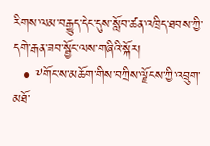རིགས་ལམ་བརྒྱུད་དེང་དུས་སློབ་ཚན་འཁྲིད་ཐབས་ཀྱི་དགེ་རྒན་ཟབ་སྦྱོང་ལས་གཞིའི་སྐོར།
  • ༸གོང་ས་མཆོག་གིས་བཀྲིས་ལྗོངས་ཀྱི་འབྲུག་མཐོ་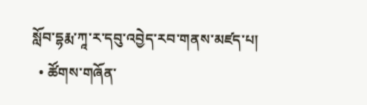སློབ་དྷརྨ་ཀཱ་ར་དབུ་འབྱེད་རབ་གནས་མཛད་པ།
  • ཚོགས་གཞོན་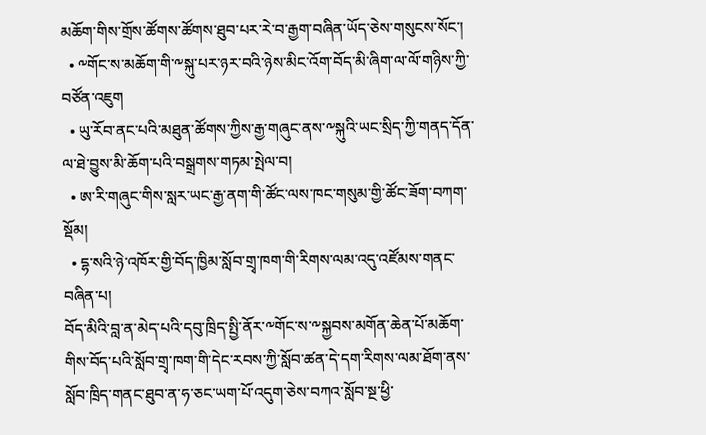མཆོག་གིས་གྲོས་ཚོགས་ཚོགས་ཐུབ་པར་རེ་བ་རྒྱག་བཞིན་ཡོད་ཅེས་གསུངས་སོང་།
  • ༸གོང་ས་མཆོག་གི་༸སྐུ་པར་ཉར་བའི་ཉེས་མིང་འོག་བོད་མི་ཞིག་ལ་ལོ་གཉིས་ཀྱི་བཙོན་འཇུག
  • ཡུ་རོབ་ནང་པའི་མཐུན་ཚོགས་ཀྱིས་རྒྱ་གཞུང་ནས་༸སྐུའི་ཡང་སྲིད་ཀྱི་གནད་དོན་ལ་ཐེ་བྱུས་མི་ཆོག་པའི་བསྒྲགས་གཏམ་སྤེལ་བ།
  • ཨ་རི་གཞུང་གིས་སླར་ཡང་རྒྱ་ནག་གི་ཚོང་ལས་ཁང་གསུམ་གྱི་ཚོང་ཟོག་བཀག་སྡོམ།
  • དྷ་སའི་ཉེ་འཁོར་གྱི་བོད་ཁྱིམ་སློབ་གྲྭ་ཁག་གི་རིགས་ལམ་འདུ་འཛོམས་གནང་བཞིན་པ།
བོད་མིའི་བླ་ན་མེད་པའི་དབུ་ཁྲིད་སྤྱི་ནོར་༸གོང་ས་༸སྐྱབས་མགོན་ཆེན་པོ་མཆོག་གིས་བོད་པའི་སློབ་གྲྭ་ཁག་གི་དེང་རབས་ཀྱི་སློབ་ཚན་དེ་དག་རིགས་ལམ་ཐོག་ནས་སློབ་ཁྲིད་གནང་ཐུབ་ན་ཧ་ཅང་ཡག་པོ་འདུག་ཅེས་བཀའ་སློབ་སྔ་ཕྱི་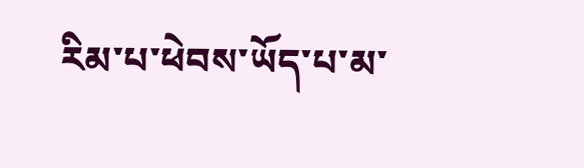རིམ་པ་ཕེབས་ཡོད་པ་མ་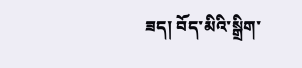ཟད། བོད་མིའི་སྒྲིག་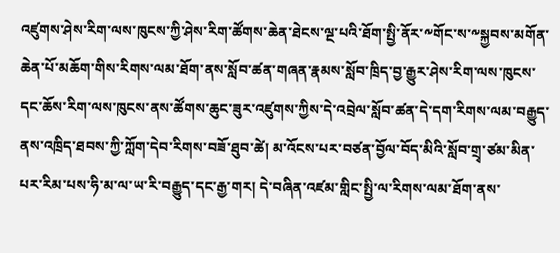འཛུགས་ཤེས་རིག་ལས་ཁུངས་ཀྱི་ཤེས་རིག་ཚོགས་ཆེན་ཐེངས་ལྔ་པའི་ཐོག་སྤྱི་ནོར་༸གོང་ས་༸སྐྱབས་མགོན་ཆེན་པོ་མཆོག་གིས་རིགས་ལམ་ཐོག་ནས་སློབ་ཚན་གཞན་རྣམས་སློབ་ཁྲིད་བྱ་རྒྱུར་ཤེས་རིག་ལས་ཁུངས་དང་ཆོས་རིག་ལས་ཁུངས་ནས་ཚོགས་ཆུང་ཟུར་འཛུགས་ཀྱིས་དེ་འབྲེལ་སློབ་ཚན་དེ་དག་རིགས་ལམ་བརྒྱུད་ནས་འཁྲིད་ཐབས་ཀྱི་ཀློག་དེབ་རིགས་བཟོ་ཐུབ་ཚེ། མ་འོངས་པར་བཙན་བྱོལ་བོད་མིའི་སློབ་གྲྭ་ཙམ་མིན་པར་རིམ་པས་ཧི་མ་ལ་ཡ་རི་བརྒྱུད་དང་རྒྱ་གར། དེ་བཞིན་འཛམ་གླིང་སྤྱི་ལ་རིགས་ལམ་ཐོག་ནས་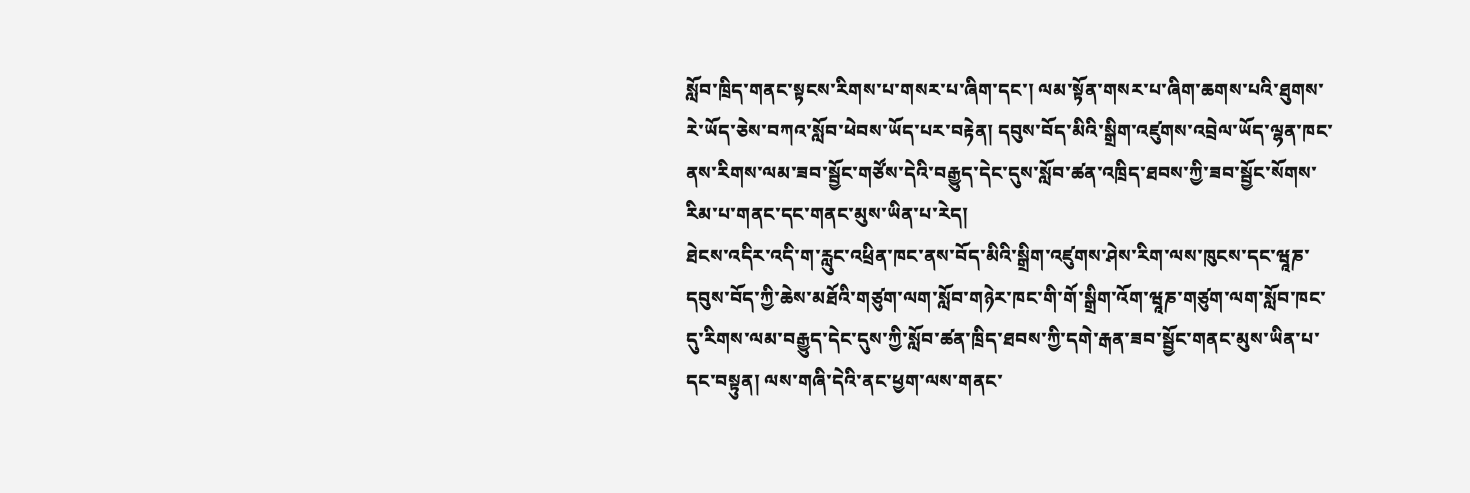སློབ་ཁྲིད་གནང་སྟངས་རིགས་པ་གསར་པ་ཞིག་དང་། ལམ་སྟོན་གསར་པ་ཞིག་ཆགས་པའི་ཐུགས་རེ་ཡོད་ཅེས་བཀའ་སློབ་ཕེབས་ཡོད་པར་བརྟེན། དབུས་བོད་མིའི་སྒྲིག་འཛུགས་འབྲེལ་ཡོད་ལྷན་ཁང་ནས་རིགས་ལམ་ཟབ་སྦྱོང་གཙོས་དེའི་བརྒྱུད་དེང་དུས་སློབ་ཚན་འཁྲིད་ཐབས་ཀྱི་ཟབ་སྦྱོང་སོགས་རིམ་པ་གནང་དང་གནང་མུས་ཡིན་པ་རེད།
ཐེངས་འདིར་འདི་ག་རླུང་འཕྲིན་ཁང་ནས་བོད་མིའི་སྒྲིག་འཛུགས་ཤེས་རིག་ལས་ཁུངས་དང་ཝཱཎ་དབུས་བོད་ཀྱི་ཆེས་མཐོའི་གཙུག་ལག་སློབ་གཉེར་ཁང་གི་གོ་སྒྲིག་འོག་ཝཱཎ་གཙུག་ལག་སློབ་ཁང་དུ་རིགས་ལམ་བརྒྱུད་དེང་དུས་ཀྱི་སློབ་ཚན་ཁྲིད་ཐབས་ཀྱི་དགེ་རྒན་ཟབ་སྦྱོང་གནང་མུས་ཡིན་པ་དང་བསྟུན། ལས་གཞི་དེའི་ནང་ཕྱག་ལས་གནང་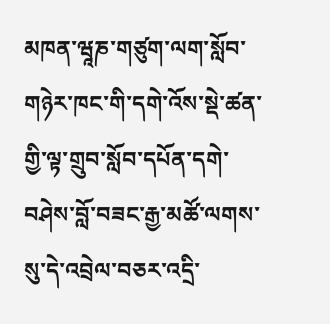མཁན་ཝཱཎ་གཙུག་ལག་སློབ་གཉེར་ཁང་གི་དགེ་འོས་སྡེ་ཚན་གྱི་ལྟ་གྲུབ་སློབ་དཔོན་དགེ་བཤེས་བློ་བཟང་རྒྱ་མཚོ་ལགས་སུ་དེ་འབྲེལ་བཅར་འདྲི་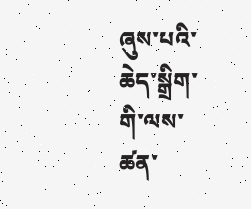ཞུས་པའི་ཆེད་སྒྲིག་གི་ལས་ཚན་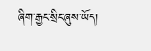ཞིག་རྒྱང་སྲིང་ཞུས་ཡོད།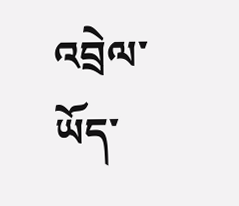འབྲེལ་ཡོད་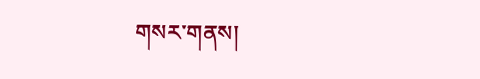གསར་གནས།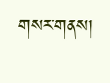གསར་གནས།